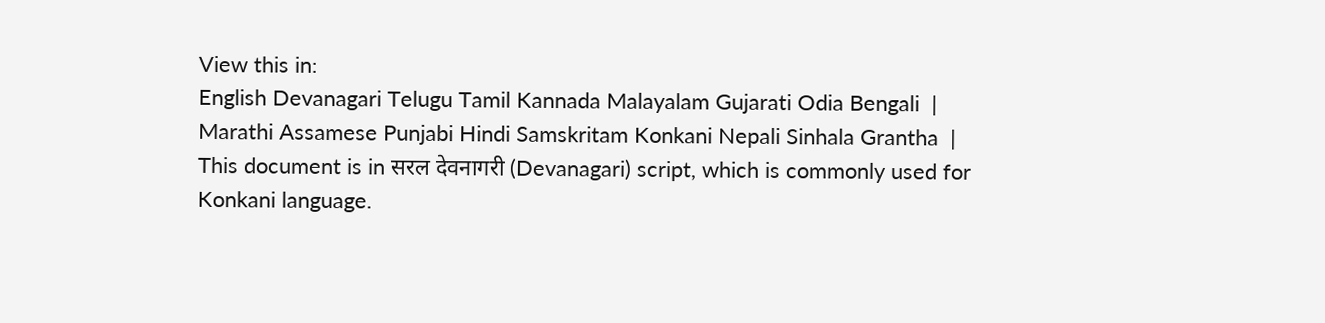View this in:
English Devanagari Telugu Tamil Kannada Malayalam Gujarati Odia Bengali  |
Marathi Assamese Punjabi Hindi Samskritam Konkani Nepali Sinhala Grantha  |
This document is in सरल देवनागरी (Devanagari) script, which is commonly used for Konkani language.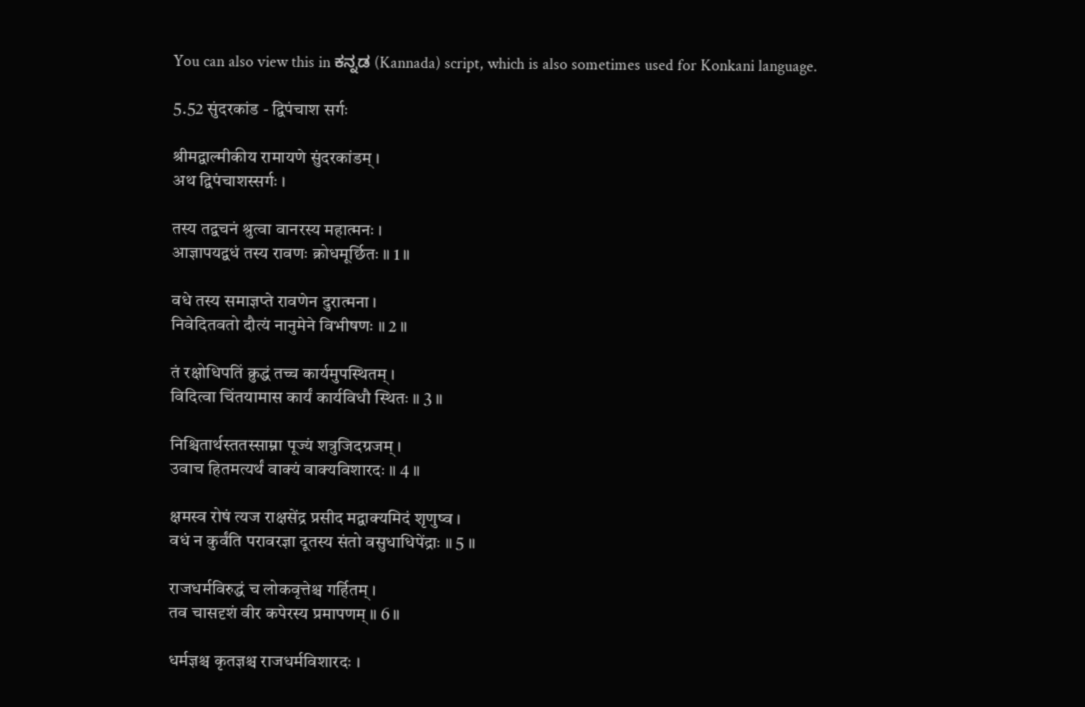You can also view this in ಕನ್ನಡ (Kannada) script, which is also sometimes used for Konkani language.

5.52 सुंदरकांड - द्विपंचाश सर्गः

श्रीमद्वाल्मीकीय रामायणे सुंदरकांडम् ।
अथ द्विपंचाशस्सर्गः ।

तस्य तद्वचनं श्रुत्वा वानरस्य महात्मनः ।
आज्ञापयद्वधं तस्य रावणः क्रोधमूर्छितः ॥ 1 ॥

वधे तस्य समाज्ञप्ते रावणेन दुरात्मना ।
निवेदितवतो दौत्यं नानुमेने विभीषणः ॥ 2 ॥

तं रक्षोधिपतिं क्रुद्धं तच्च कार्यमुपस्थितम् ।
विदित्वा चिंतयामास कार्यं कार्यविधौ स्थितः ॥ 3 ॥

निश्चितार्थस्ततस्साम्ना पूज्यं शत्रुजिदग्रजम् ।
उवाच हितमत्यर्थं वाक्यं वाक्यविशारदः ॥ 4 ॥

क्षमस्व रोषं त्यज राक्षसेंद्र प्रसीद मद्वाक्यमिदं शृणुष्व ।
वधं न कुर्वंति परावरज्ञा दूतस्य संतो वसुधाधिपेंद्राः ॥ 5 ॥

राजधर्मविरुद्धं च लोकवृत्तेश्च गर्हितम् ।
तव चासदृशं वीर कपेरस्य प्रमापणम् ॥ 6 ॥

धर्मज्ञश्च कृतज्ञश्च राजधर्मविशारदः ।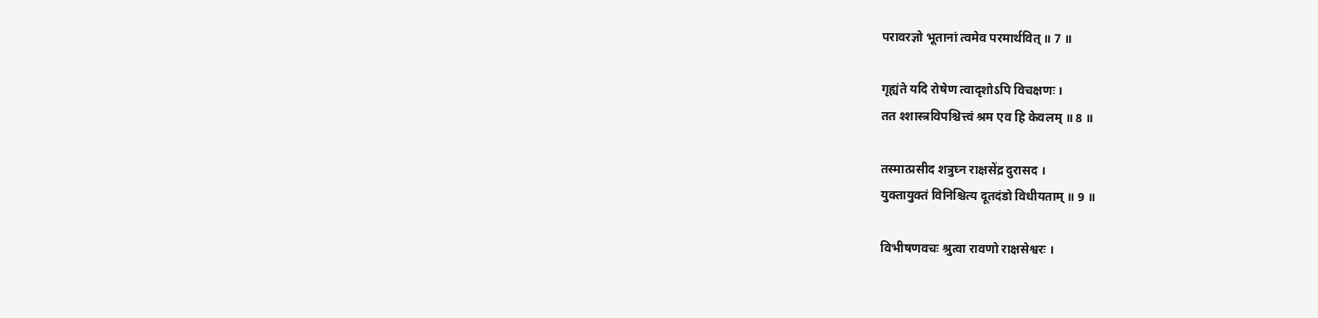परावरज्ञो भूतानां त्वमेव परमार्थवित् ॥ 7 ॥

गृह्यंते यदि रोषेण त्वादृशोऽपि विचक्षणः ।
तत श्शास्त्रविपश्चित्त्वं श्रम एव हि केवलम् ॥ 8 ॥

तस्मात्प्रसीद शत्रुघ्न राक्षसेंद्र दुरासद ।
युक्तायुक्तं विनिश्चित्य दूतदंडो विधीयताम् ॥ 9 ॥

विभीषणवचः श्रुत्वा रावणो राक्षसेश्वरः ।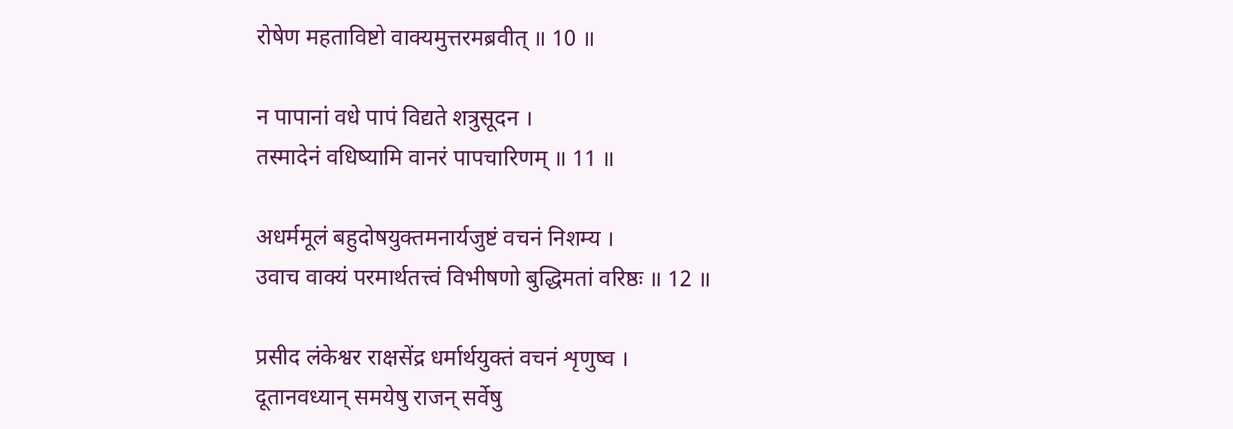रोषेण महताविष्टो वाक्यमुत्तरमब्रवीत् ॥ 10 ॥

न पापानां वधे पापं विद्यते शत्रुसूदन ।
तस्मादेनं वधिष्यामि वानरं पापचारिणम् ॥ 11 ॥

अधर्ममूलं बहुदोषयुक्तमनार्यजुष्टं वचनं निशम्य ।
उवाच वाक्यं परमार्थतत्त्वं विभीषणो बुद्धिमतां वरिष्ठः ॥ 12 ॥

प्रसीद लंकेश्वर राक्षसेंद्र धर्मार्थयुक्तं वचनं शृणुष्व ।
दूतानवध्यान् समयेषु राजन् सर्वेषु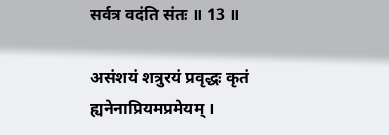सर्वत्र वदंति संतः ॥ 13 ॥

असंशयं शत्रुरयं प्रवृद्धः कृतं ह्यनेनाप्रियमप्रमेयम् ।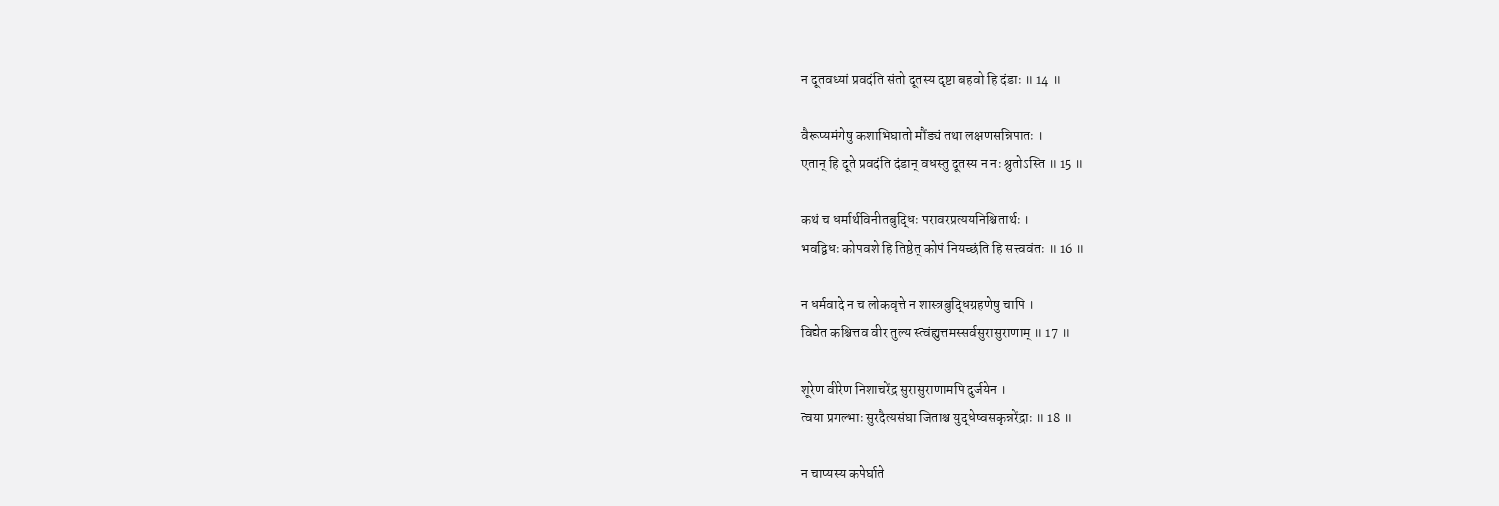न दूतवध्यां प्रवदंति संतो दूतस्य दृष्टा बहवो हि दंडाः ॥ 14 ॥

वैरूप्यमंगेषु कशाभिघातो मौंड्यं तथा लक्षणसन्निपातः ।
एतान् हि दूते प्रवदंति दंडान् वधस्तु दूतस्य न नः श्रुतोऽस्ति ॥ 15 ॥

कथं च धर्मार्थविनीतबुद्धिः परावरप्रत्ययनिश्चितार्थः ।
भवद्विधः कोपवशे हि तिष्ठेत् कोपं नियच्छंति हि सत्त्ववंतः ॥ 16 ॥

न धर्मवादे न च लोकवृत्ते न शास्त्रबुद्धिग्रहणेषु चापि ।
विद्येत कश्चित्तव वीर तुल्य स्त्वंह्युत्तमस्सर्वसुरासुराणाम् ॥ 17 ॥

शूरेण वीरेण निशाचरेंद्र सुरासुराणामपि दुर्जयेन ।
त्वया प्रगल्भाः सुरदैत्यसंघा जिताश्च युद्धेष्वसकृन्नरेंद्राः ॥ 18 ॥

न चाप्यस्य कपेर्घाते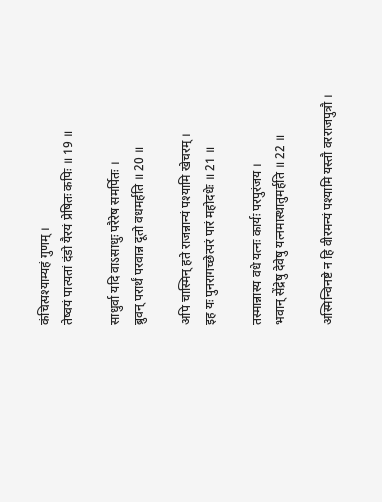कंचित्पश्याम्यहं गुणम् ।
तेष्वयं पात्यतां दंडो यैरयं प्रेषितः कपिः ॥ 19 ॥

साधुर्वा यदि वाऽसाधुः परैरेष समर्पितः ।
ब्रुवन् परार्थं परवान्न दूतो वधमर्हति ॥ 20 ॥

अपि चास्मिन् हते राजन्नान्यं पश्यामि खेचरम् ।
इह यः पुनरागच्छेत्परं पारं महोदधेः ॥ 21 ॥

तस्मान्नास्य वधे यत्नः कार्यः परपुरंजय ।
भवान् सेंद्रेषु देवेषु यत्नमास्थातुमर्हति ॥ 22 ॥

अस्मिन्विनष्टे न हि वीरमन्यं पश्यामि यस्तौ वरराजपुत्रौ ।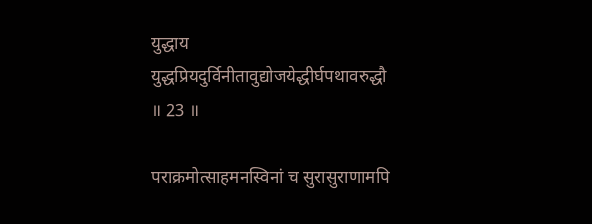युद्धाय युद्धप्रियदुर्विनीतावुद्योजयेद्धीर्घपथावरुद्धौ ॥ 23 ॥

पराक्रमोत्साहमनस्विनां च सुरासुराणामपि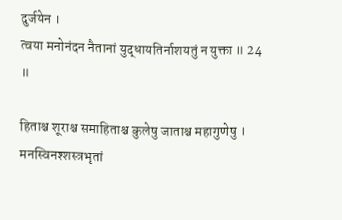दुर्जयेन ।
त्वया मनोनंदन नैतानां युद्धायतिर्नाशयतुं न युक्ता ॥ 24 ॥

हिताश्च शूराश्च समाहिताश्च कुलेषु जाताश्च महागुणेषु ।
मनस्विनश्शस्त्रभृतां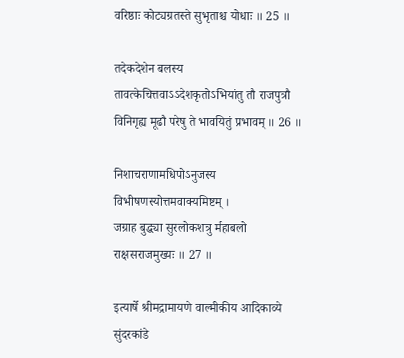वरिष्ठाः कोट्यग्रतस्ते सुभृताश्च योधाः ॥ 25 ॥

तदेकदेशेन बलस्य तावत्केचित्तवाऽऽदेशकृतोऽभियांतु तौ राजपुत्रौ विनिगृह्य मूढौ परेषु ते भावयितुं प्रभावम् ॥ 26 ॥

निशाचराणामधिपोऽनुजस्य विभीषणस्योत्तमवाक्यमिष्टम् ।
जग्राह बुद्ध्या सुरलोकशत्रु र्महाबलो राक्षसराजमुख्यः ॥ 27 ॥

इत्यार्षे श्रीमद्रामायणे वाल्मीकीय आदिकाव्ये सुंदरकांडे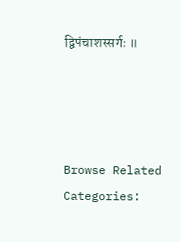द्विपंचाशस्सर्गः ॥




Browse Related Categories: